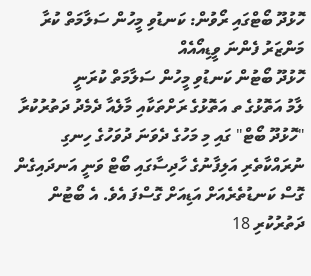ހޮޅުދޫ ބޯޓްގައި ރޯވުން: ކަނޑުވި މީހުން ސަލާމަތް ކުރާ މަންޒަރު ފެންނަ ވީޑިއޯއެއް
ހޮޅުދޫ ބޯޓުން ކަނޑުވި މީހުން ސަލާމަތް ކުރަނީ
ލާމު އަތޮޅުގެ ތ އަތޮޅުގެ ރަށްތަކާއި މާލެއާ ދެމެދު ދަތުރުކުރާ "ހޮޅުދޫ ބޯޓް" ގައި މި މަހުގެ ދެވަނަ ދުވަހުގެ ހިނގި ނުރައްކާތެރި އަލިފާނުގެ ހާދިސާގައި ބޯޓް ވަނީ އަނދައިގެން ގޮސް ކަނޑުތެރެއަށް އަޑިއަށް ގޮސްފަ އެވެ. އެ ބޯޓުން ދަތުރުކުރި 18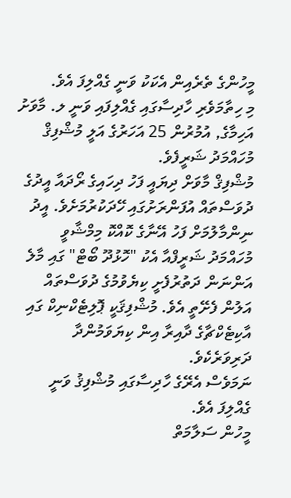މީހުންގެ ތެރެއިން އެކަކު ވަނީ ގެއްލިފަ އެވެ.
މި ހިތާމަވެރި ހާދިސާގައި ގެއްލިފައި ވަނީ ލ. މާވަށު އަހިމާގެ, އުމުރުން 25 އަހަރުގެ އަލީ މުޝްފިޤް މުހައްމަދު ޝަރީފެވެ.
މުޝްފިޤް މާވަށް ދިޔައީ ފަހު ދިހައިގެ ރޯދައާ އީދުގެ ދުވަސްތައް އުފަންރަށުގައި ހޭދަކުރުމަށެވެ. އީދު ނިންމާލުމަށް ފަހު އޭނާގެ ކޮއްކޮ މިމްޝާވީ މުހައްމަދު ޝަރީފްއާ އެކު "ހޮޅުދޫ ބޯޓް" ގައި މާލެ އަންނަން ދަތުރުފެށީ ކިޔެވުމުގެ ދުވަސްތައް އަލުން ފެށޭތީ އެވެ. މުޝްފިޤަކީ ޕޮލިޓެކްނިކް ގައި އާކިޓެކްޗާގެ ދާއިރާ އިން ކިޔަވަމުންދާ ދަރިވަރެކެވެ.
ނަމަވެސް އެރޭގެ ހާދިސާގައި މުޝްފިޤު ވަނީ ގެއްލިފަ އެވެ.
މީހުން ސަލާމަތް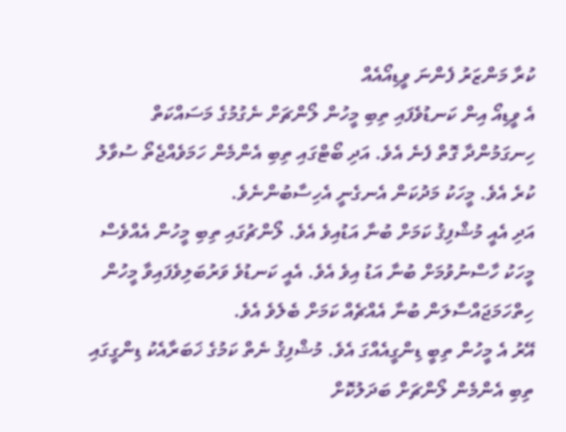ކުރާ މަންޒަރު ފެންނަ ވީޑިއޯއެއް
އެ ވީޑިއޯ އިން ކަނޑުވެފައި ތިބި މީހުން ލޯންޗަށް ނެގުމުގެ މަސައްކަތް ހިނގަމުންދާ ގޮތް ފެނެ އެވެ. އަދި ބޯޓްގައި ތިބި އެންމެން ހަމަވެއްޖެތޯ ސުވާލު ކުރެ އެވެ. މީހަކު މަދުކަން އެނގެނީ އެހިސާބުންނެވެ.
އަދި އެއީ މުޝްފިޤު ކަމަށް ބުނާ އަޑުއިވެ އެވެ. ލޯންޗުގައި ތިބި މީހުން އެއްވެސް މީހަކު ހާސްނުވުމަށް ބުނާ އަޑު އިވެ އެވެ. އެއީ ކަނޑުވެ ވަރުބަލިވެފައިވާ މީހުން ހިތްހަމަޖައްސާލަން ބުނާ އެއްޗެއް ކަމަށް ބެލެވެ އެވެ.
އޭރު އެ މީހުން ތިބީ ޑިންގީއެއްގަ އެވެ. މުޝްފިޤު ނެތް ކަމުގެ ޚަބަރާއެކު ޑިންގީގައި ތިބި އެންމެން ލޯންޗަށް ބަދަލުކޮށް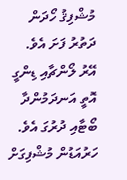މުޝްފިޤު ހޯދަން ދަތުރު ފަށަ އެވެ. އޭރު ލޯންޗާއި ޑިންގީ އޮތީ އަނދަމުންދާ ބޯޓާއި ދުރުގަ އެވެ.
ހަރުއަޑުން މުޝްފިގަށް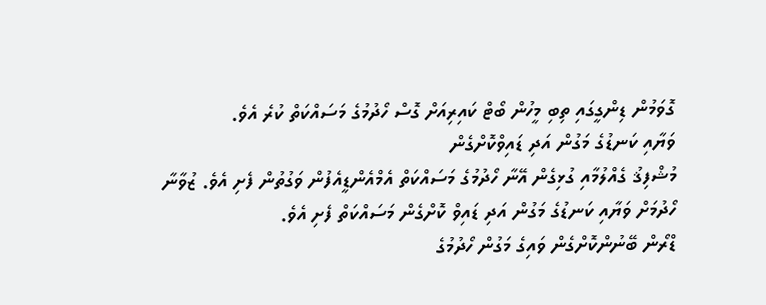ގޮވަމުން ޑިންގީގައި ތިބި މީހުން ބޯޓް ކައިރިއަށް ގޮސް ހޯދުމުގެ މަސައްކަތް ކުރެ އެވެ.
ވަޔާއި ކަނޑުގެ މަގުން އަދި ޑައިވްކޮށްގެން
މުޝްފިޤު ގެއްލުމާއި ގުޅިގެން އޭނާ ހޯދުމުގެ މަސައްކަތް އެމްއެންޑީއެފުން ވަގުތުން ފެށި އެވެ. ޒުވާނާ ހޯދުމަށް ވަޔާއި ކަނޑުގެ މަގުން އަދި ޑައިވް ކޮށްގެން މަސައްކަތް ފެށި އެވެ.
ޑްރޯން ބޭނުންކޮށްގެން ވައިގެ މަގުން ހޯދުމުގެ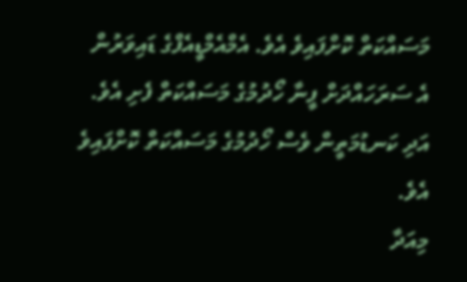މަސައްކަތް ކޮށްފައިވެ އެވެ. އެމްއެމްޑީއެފްގެ ޑައިވަރުން އެ ސަރަހައްދަށް ފީނާ ހޯދުމުގެ މަސައްކަތް ފެށި އެވެ. އަދި ކަނޑުމަތީން ވެސް ހޯދުމުގެ މަސައްކަތް ކޮށްފައިވެ އެވެ.
މިއަދާ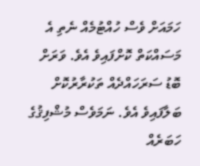ހަމައަށް ވެސް ހުއްޓުމެއް ނެތި އެ މަސައްކަތް ކޮށްފައިވެ އެވެ. ވަރަށް ބޮޑު ސަރަހައްދެއް ތަކުރާރުކޮށް ބަލާފައިވެ އެވެ. ނަމަވެސް މުޝްފިޤުގެ ހަބަރެއް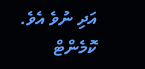އަދި ނުވެ އެވެ.
ކޮމެންޓް